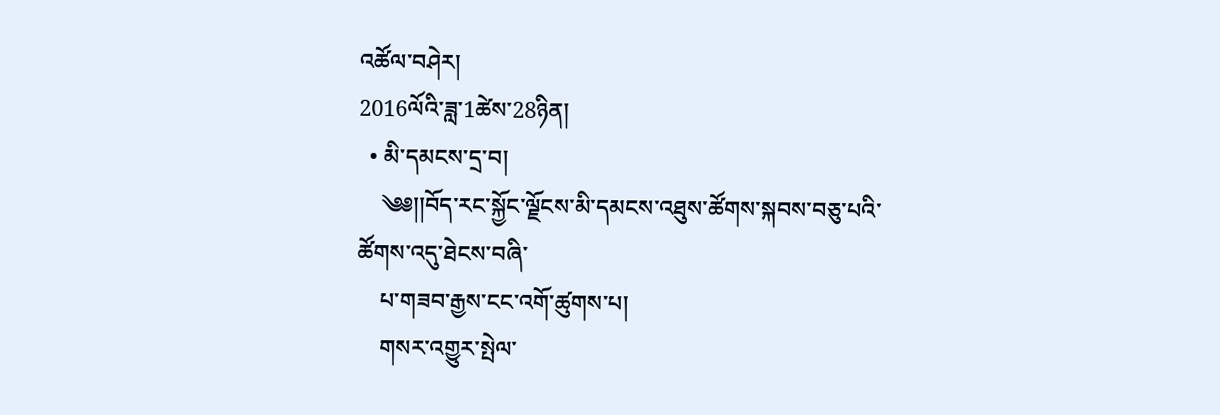འཚོལ་བཤེར།
2016ལོའི་ཟླ་1ཚེས་28ཉིན།
  • མི་དམངས་དྲ་བ།
    ༄༅།།བོད་རང་སྐྱོང་ལྗོངས་མི་དམངས་འཐུས་ཚོགས་སྐབས་བཅུ་པའི་ཚོགས་འདུ་ཐེངས་བཞི་
    པ་གཟབ་རྒྱས་ངང་འགོ་ཚུགས་པ།
    གསར་འགྱུར་སྤེལ་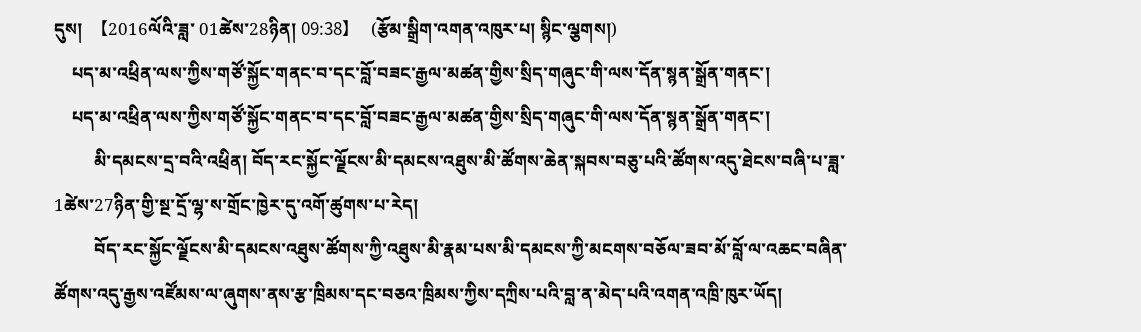དུས།  【2016ལོའི་ཟླ་ 01ཚེས་28ཉིན། 09:38】   (རྩོམ་སྒྲིག་འགན་འཁུར་པ། སྙིང་ལྕགས།)
    པད་མ་འཕྲིན་ལས་ཀྱིས་གཙོ་སྐྱོང་གནང་བ་དང་བློ་བཟང་རྒྱལ་མཚན་གྱིས་སྲིད་གཞུང་གི་ལས་དོན་སྙན་སྒྲོན་གནང་།
    པད་མ་འཕྲིན་ལས་ཀྱིས་གཙོ་སྐྱོང་གནང་བ་དང་བློ་བཟང་རྒྱལ་མཚན་གྱིས་སྲིད་གཞུང་གི་ལས་དོན་སྙན་སྒྲོན་གནང་།
         མི་དམངས་དྲ་བའི་འཕྲིན། བོད་རང་སྐྱོང་ལྗོངས་མི་དམངས་འཐུས་མི་ཚོགས་ཆེན་སྐབས་བཅུ་པའི་ཚོགས་འདུ་ཐེངས་བཞི་པ་ཟླ་1ཚེས་27ཉིན་གྱི་སྔ་དྲོ་ལྷ་ས་གྲོང་ཁྱེར་དུ་འགོ་ཚུགས་པ་རེད།
         བོད་རང་སྐྱོང་ལྗོངས་མི་དམངས་འཐུས་ཚོགས་ཀྱི་འཐུས་མི་རྣམ་པས་མི་དམངས་ཀྱི་མངགས་བཅོལ་ཟབ་མོ་བློ་ལ་འཆང་བཞིན་ཚོགས་འདུ་རྒྱས་འཛོམས་ལ་ཞུགས་ནས་རྩ་ཁྲིམས་དང་བཅའ་ཁྲིམས་ཀྱིས་དཀྲིས་པའི་བླ་ན་མེད་པའི་འགན་འཁྲི་ཁུར་ཡོད།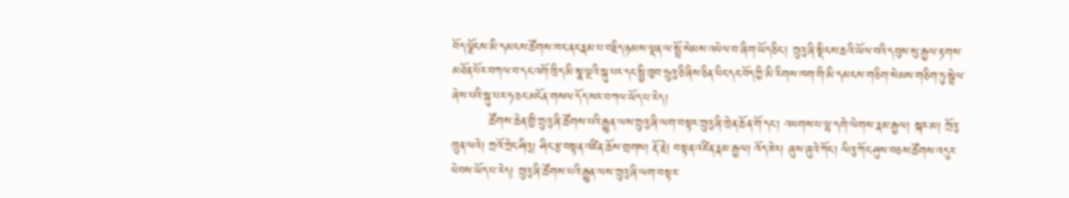བོད་ལྗོངས་མི་དམངས་ཚོགས་ཁང་ནང་རྣམ་པ་བརྗིད་ཉམས་ལྡན་ལ་སྤྲོ་སེམས་འཕེལ་བ་ཞིག་ཡོད་ཅིང་། ཀྲུའུ་ཞི་སྡིངས་ཆའི་ཡོལ་བའི་དབུས་སུ་རྒྱལ་རྟགས་མཐོན་པོར་བཀལ་བ་དང་འགོ་ཁྲིད་མི་སྣ་ལྔའི་སྐུ་པར་དང་སྤྱི་ཁྱབ་ཧྲུའུ་ཅི་ཞིས་ཅིན་ཕིང་དང་བོད་ཀྱི་མི་རིགས་ཁག་གི་མི་དམངས་གཅིག་སེམས་གཅིག་ཏུ་སྦྲེལ་ཞེས་པའི་སྐུ་པར་ཧ་ཅང་མངོན་གསལ་དོད་སར་བཀལ་ཡོད་པ་རེད།
         ཚོགས་ཆེན་གྱི་ཀྲུའུ་ཞི་ཚོགས་པའི་རྒྱུན་ལས་ཀྲུའུ་ཞི་ལག་བསྟར་ཀྲུའུ་ཞི་ཁྲེན་ཆོན་གོ་དང་། འཕགས་པ་ལྷ་དགེ་ལེགས་རྣམ་རྒྱལ། སྐར་མ། ཀྲོའུ་ཁྲུན་ལའེ། ཀྲའོ་ཀྲེང་ཤིའུ། ཤིང་རྩ་བསྟན་འཛིན་ཆོས་གྲགས། རྡོ་རྗེ། བསྟན་འཛིན་རྣམ་རྒྱལ། འོད་ཟེར། ཞུས་ཞུའེ་ཀོང་། ལིའུ་ཀོང་ཤུས་བཅས་ཚོགས་འདུར་ཕེབས་ཡོད་པ་རེད། ཀྲུའུ་ཞི་ཚོགས་པའི་རྒྱུན་ལས་ཀྲུའུ་ཞི་ལག་བསྟར་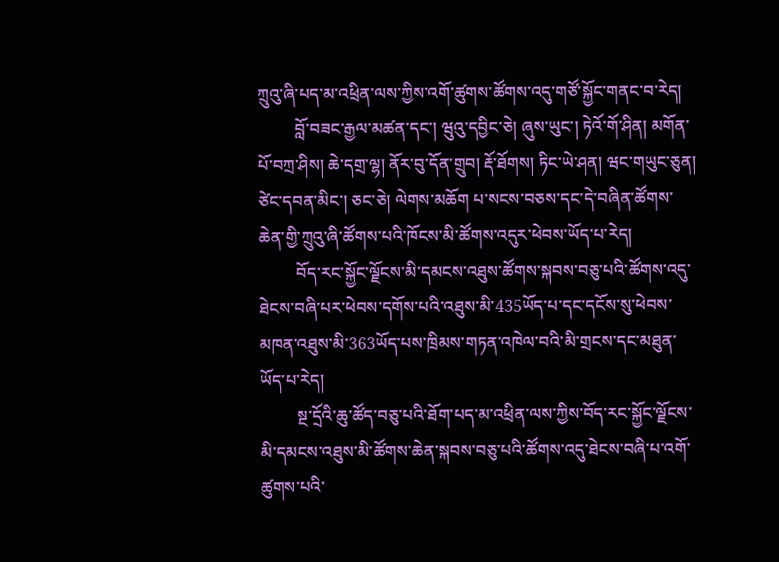ཀྲུའུ་ཞི་པད་མ་འཕྲིན་ལས་ཀྱིས་འགོ་ཚུགས་ཚོགས་འདུ་གཙོ་སྐྱོང་གནང་བ་རེད།
         བློ་བཟང་རྒྱལ་མཚན་དང་། ཝུའུ་དབྱིང་ཅེ། ཞུས་ཡུང་། ཏེའོ་གོ་ཤིན། མགོན་པོ་བཀྲ་ཤིས། ཆེ་དགྲ་ལྷ། ནོར་བུ་དོན་གྲུབ། རྡོ་ཐོགས། ཏིང་ཡེ་ཤན། ཝང་གཡུང་ཅུན། ཙེང་དབན་མིང་། ཅང་ཅེ། ལེགས་མཆོག པ་སངས་བཅས་དང་དེ་བཞིན་ཚོགས་ཆེན་གྱི་ཀྲུའུ་ཞི་ཚོགས་པའི་ཁོངས་མི་ཚོགས་འདུར་ཕེབས་ཡོད་པ་རེད།
         བོད་རང་སྐྱོང་ལྗོངས་མི་དམངས་འཐུས་ཚོགས་སྐབས་བཅུ་པའི་ཚོགས་འདུ་ཐེངས་བཞི་པར་ཕེབས་དགོས་པའི་འཐུས་མི་435ཡོད་པ་དང་དངོས་སུ་ཕེབས་མཁན་འཐུས་མི་363ཡོད་པས་ཁྲིམས་གཏན་འཁེལ་བའི་མི་གྲངས་དང་མཐུན་ཡོད་པ་རེད།
         སྔ་དྲོའི་ཆུ་ཚོད་བཅུ་པའི་ཐོག་པད་མ་འཕྲིན་ལས་ཀྱིས་བོད་རང་སྐྱོང་ལྗོངས་མི་དམངས་འཐུས་མི་ཚོགས་ཆེན་སྐབས་བཅུ་པའི་ཚོགས་འདུ་ཐེངས་བཞི་པ་འགོ་ཚུགས་པའི་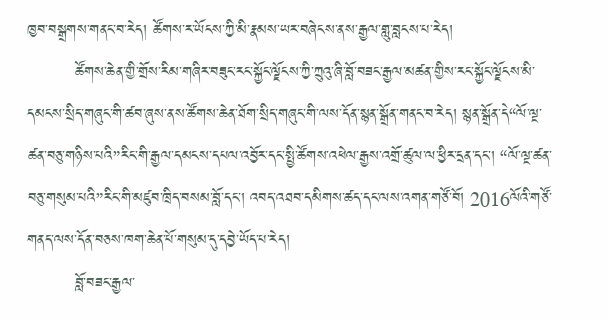ཁྱབ་བསྒྲགས་གནང་བ་རེད། ཚོགས་ར་ཡོངས་ཀྱི་མི་རྣམས་ཡར་བཞེངས་ནས་རྒྱལ་གླུ་བླངས་པ་རེད།
         ཚོགས་ཆེན་གྱི་གྲོས་རིམ་གཞིར་བཟུང་རང་སྐྱོང་ལྗོངས་ཀྱི་ཀྲུའུ་ཞི་བློ་བཟང་རྒྱལ་མཚན་གྱིས་རང་སྐྱོང་ལྗོངས་མི་དམངས་སྲིད་གཞུང་གི་ཚབ་ཞུས་ནས་ཚོགས་ཆེན་ཐོག་སྲིད་གཞུང་གི་ལས་དོན་སྙན་སྒྲོན་གནང་བ་རེད། སྙན་སྒྲོན་དེ“ལོ་ལྔ་ཚན་བཅུ་གཉིས་པའི”རིང་གི་རྒྱལ་དམངས་དཔལ་འབྱོར་དང་སྤྱི་ཚོགས་འཕེལ་རྒྱས་འགྲོ་ཚུལ་ལ་ཕྱིར་དྲན་དང་། “ལོ་ལྔ་ཚན་བཅུ་གསུམ་པའི”རིང་གི་མཛུབ་ཁྲིད་བསམ་བློ་དང་། འབད་འཐབ་དམིགས་ཚད་དང་ལས་འགན་གཙོ་བོ། 2016ལོའི་གཙོ་གནད་ལས་དོན་བཅས་ཁག་ཆེན་པོ་གསུམ་དུ་དབྱེ་ཡོད་པ་རེད།
         བློ་བཟང་རྒྱལ་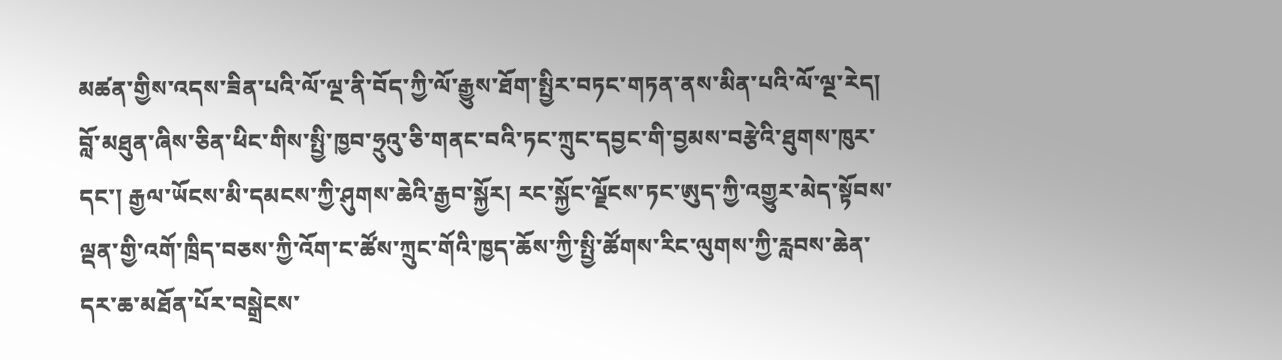མཚན་གྱིས་འདས་ཟིན་པའི་ལོ་ལྔ་ནི་བོད་ཀྱི་ལོ་རྒྱུས་ཐོག་སྤྱིར་བཏང་གཏན་ནས་མིན་པའི་ལོ་ལྔ་རེད། བློ་མཐུན་ཞིས་ཅིན་ཕིང་གིས་སྤྱི་ཁྱབ་ཧྲུའུ་ཅི་གནང་བའི་ཏང་ཀྲུང་དབྱང་གི་བྱམས་བརྩེའི་ཐུགས་ཁུར་དང་། རྒྱལ་ཡོངས་མི་དམངས་ཀྱི་ཤུགས་ཆེའི་རྒྱབ་སྐྱོར། རང་སྐྱོང་ལྗོངས་ཏང་ཨུད་ཀྱི་འགྱུར་མེད་སྟོབས་ལྡན་གྱི་འགོ་ཁྲིད་བཅས་ཀྱི་འོག་ང་ཚོས་ཀྲུང་གོའི་ཁྱད་ཆོས་ཀྱི་སྤྱི་ཚོགས་རིང་ལུགས་ཀྱི་རླབས་ཆེན་དར་ཆ་མཐོན་པོར་བསྒྲེངས་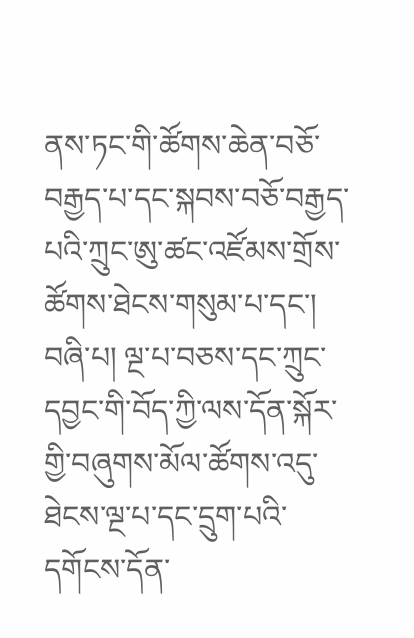ནས་ཏང་གི་ཚོགས་ཆེན་བཅོ་བརྒྱད་པ་དང་སྐབས་བཅོ་བརྒྱད་པའི་ཀྲུང་ཨུ་ཚང་འཛོམས་གྲོས་ཚོགས་ཐེངས་གསུམ་པ་དང་། བཞི་པ། ལྔ་པ་བཅས་དང་ཀྲུང་དབྱང་གི་བོད་ཀྱི་ལས་དོན་སྐོར་གྱི་བཞུགས་མོལ་ཚོགས་འདུ་ཐེངས་ལྔ་པ་དང་དྲུག་པའི་དགོངས་དོན་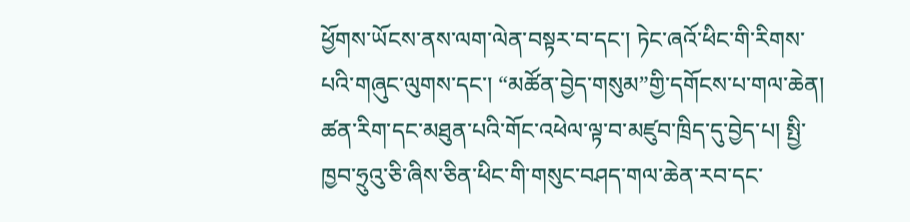ཕྱོགས་ཡོངས་ནས་ལག་ལེན་བསྟར་བ་དང་། ཏེང་ཞའོ་ཕིང་གི་རིགས་པའི་གཞུང་ལུགས་དང་། “མཚོན་བྱེད་གསུམ”གྱི་དགོངས་པ་གལ་ཆེན། ཚན་རིག་དང་མཐུན་པའི་གོང་འཕེལ་ལྟ་བ་མཛུབ་ཁྲིད་དུ་བྱེད་པ། སྤྱི་ཁྱབ་ཧྲུའུ་ཅི་ཞིས་ཅིན་ཕིང་གི་གསུང་བཤད་གལ་ཆེན་རབ་དང་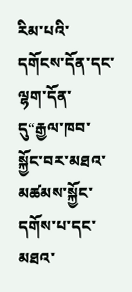རིམ་པའི་དགོངས་དོན་དང་ལྷག་དོན་དུ“རྒྱལ་ཁབ་སྐྱོང་བར་མཐའ་མཚམས་སྐྱོང་དགོས་པ་དང་མཐའ་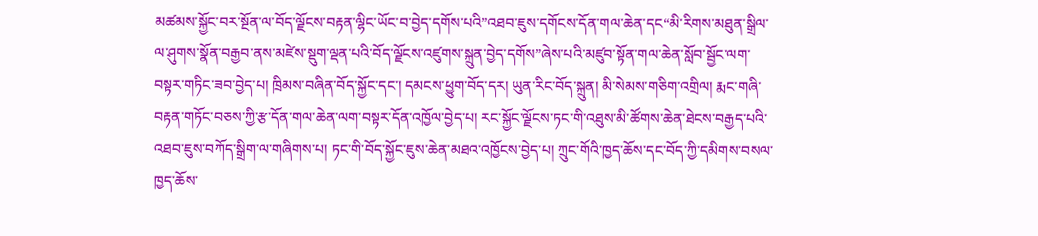མཚམས་སྐྱོང་བར་སྔོན་ལ་བོད་ལྗོངས་བརྟན་ལྷིང་ཡོང་བ་བྱེད་དགོས་པའི”འཐབ་ཇུས་དགོངས་དོན་གལ་ཆེན་དང“མི་རིགས་མཐུན་སྒྲིལ་ལ་ཤུགས་སྣོན་བརྒྱབ་ནས་མཛེས་སྡུག་ལྡན་པའི་བོད་ལྗོངས་འཛུགས་སྐྲུན་བྱེད་དགོས”ཞེས་པའི་མཛུབ་སྟོན་གལ་ཆེན་སློབ་སྦྱོང་ལག་བསྟར་གཏིང་ཟབ་བྱེད་པ། ཁྲིམས་བཞིན་བོད་སྐྱོང་དང་། དམངས་ཕྱུག་བོད་དར། ཡུན་རིང་བོད་སྐྲུན། མི་སེམས་གཅིག་འགྲིལ། རྨང་གཞི་བརྟན་གཏོང་བཅས་ཀྱི་རྩ་དོན་གལ་ཆེན་ལག་བསྟར་དོན་འཁྱོལ་བྱེད་པ། རང་སྐྱོང་ལྗོངས་ཏང་གི་འཐུས་མི་ཚོགས་ཆེན་ཐེངས་བརྒྱད་པའི་འཐབ་ཇུས་བཀོད་སྒྲིག་ལ་གཞིགས་པ། ཏང་གི་བོད་སྐྱོང་ཇུས་ཆེན་མཐའ་འཁྱོངས་བྱེད་པ། ཀྲུང་གོའི་ཁྱད་ཆོས་དང་བོད་ཀྱི་དམིགས་བསལ་ཁྱད་ཆོས་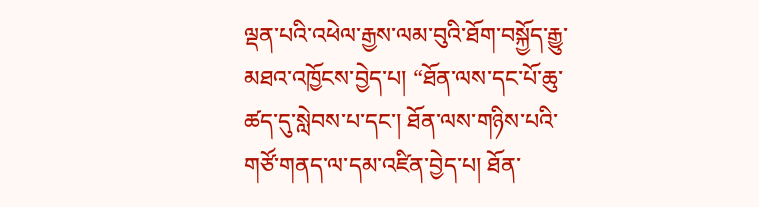ལྡན་པའི་འཕེལ་རྒྱས་ལམ་བུའི་ཐོག་བསྐྱོད་རྒྱུ་མཐའ་འཁྱོངས་བྱེད་པ། “ཐོན་ལས་དང་པོ་ཆུ་ཚད་དུ་སླེབས་པ་དང་། ཐོན་ལས་གཉིས་པའི་གཙོ་གནད་ལ་དམ་འཛིན་བྱེད་པ། ཐོན་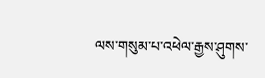ལས་གསུམ་པ་འཕེལ་རྒྱས་ཤུགས་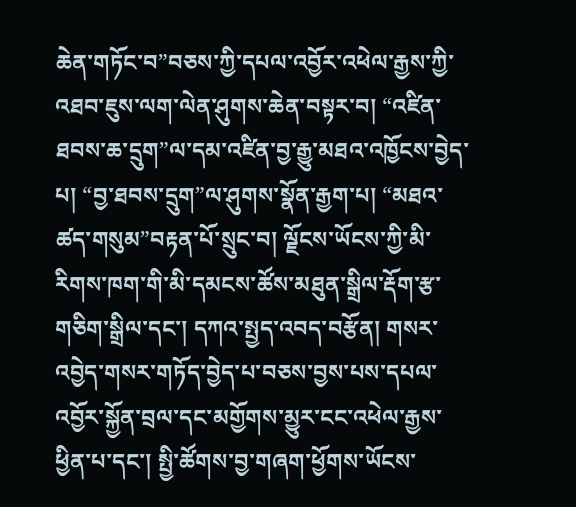ཆེན་གཏོང་བ”བཅས་ཀྱི་དཔལ་འབྱོར་འཕེལ་རྒྱས་ཀྱི་འཐབ་ཇུས་ལག་ལེན་ཤུགས་ཆེན་བསྟར་བ། “འཛིན་ཐབས་ཆ་དྲུག”ལ་དམ་འཛིན་བྱ་རྒྱུ་མཐའ་འཁྱོངས་བྱེད་པ། “བྱ་ཐབས་དྲུག”ལ་ཤུགས་སྣོན་རྒྱག་པ། “མཐའ་ཚད་གསུམ”བརྟན་པོ་སྲུང་བ། ལྗོངས་ཡོངས་ཀྱི་མི་རིགས་ཁག་གི་མི་དམངས་ཚོས་མཐུན་སྒྲིལ་རྡོག་རྩ་གཅིག་སྒྲིལ་དང་། དཀའ་སྤྱད་འབད་བརྩོན། གསར་འབྱེད་གསར་གཏོད་བྱེད་པ་བཅས་བྱས་པས་དཔལ་འབྱོར་སྐྱོན་བྲལ་དང་མགྱོགས་མྱུར་ངང་འཕེལ་རྒྱས་ཕྱིན་པ་དང་། སྤྱི་ཚོགས་བྱ་གཞག་ཕྱོགས་ཡོངས་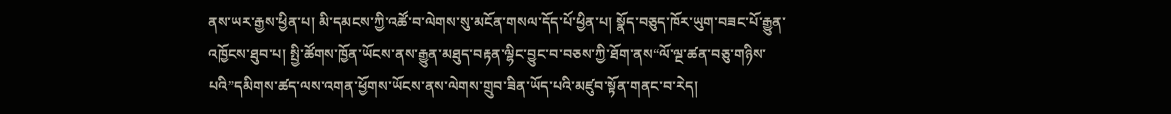ནས་ཡར་རྒྱས་ཕྱིན་པ། མི་དམངས་ཀྱི་འཚོ་བ་ལེགས་སུ་མངོན་གསལ་དོད་པོ་ཕྱིན་པ། སྣོད་བཅུད་ཁོར་ཡུག་བཟང་པོ་རྒྱུན་འཁྱོངས་ཐུབ་པ། སྤྱི་ཚོགས་ཁྱོན་ཡོངས་ནས་རྒྱུན་མཐུད་བརྟན་ལྷིང་བྱུང་བ་བཅས་ཀྱི་ཐོག་ནས“ལོ་ལྔ་ཚན་བཅུ་གཉིས་པའི”དམིགས་ཚད་ལས་འགན་ཕྱོགས་ཡོངས་ནས་ལེགས་གྲུབ་ཟིན་ཡོད་པའི་མཛུབ་སྟོན་གནང་བ་རེད།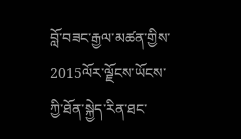བློ་བཟང་རྒྱལ་མཚན་གྱིས་2015ལོར་ལྗོངས་ཡོངས་ཀྱི་ཐོན་སྐྱེད་རིན་ཐང་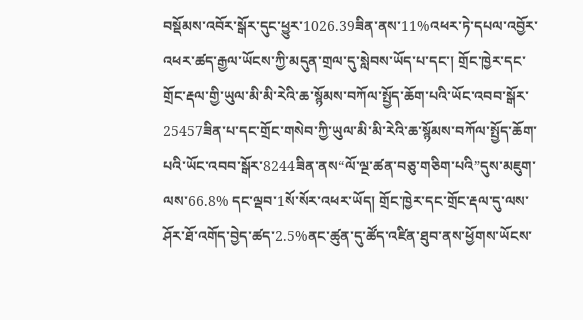བསྡོམས་འབོར་སྒོར་དུང་ཕྱུར་1026.39ཟིན་ནས་11%འཕར་ཏེ་དཔལ་འབྱོར་འཕར་ཚད་རྒྱལ་ཡོངས་ཀྱི་མདུན་གྲལ་དུ་སླེབས་ཡོད་པ་དང་། གྲོང་ཁྱེར་དང་གྲོང་རྡལ་གྱི་ཡུལ་མི་མི་རེའི་ཆ་སྙོམས་བཀོལ་སྤྱོད་ཆོག་པའི་ཡོང་འབབ་སྒོར་25457ཟིན་པ་དང་གྲོང་གསེབ་ཀྱི་ཡུལ་མི་མི་རེའི་ཆ་སྙོམས་བཀོལ་སྤྱོད་ཆོག་པའི་ཡོང་འབབ་སྒོར་8244ཟིན་ནས“ལོ་ལྔ་ཚན་བཅུ་གཅིག་པའི”དུས་མཇུག་ལས་66.8% དང་ལྡབ་1སོ་སོར་འཕར་ཡོད། གྲོང་ཁྱེར་དང་གྲོང་རྡལ་དུ་ལས་ཤོར་ཐོ་འགོད་བྱེད་ཚད་2.5%ནང་ཚུན་དུ་ཚོད་འཛིན་ཐུབ་ནས་ཕྱོགས་ཡོངས་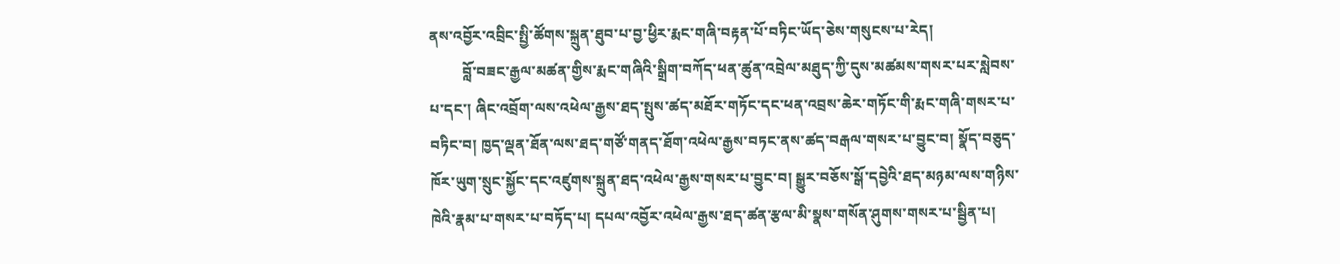ནས་འབྱོར་འབྲིང་སྤྱི་ཚོགས་སྐྲུན་ཐུབ་པ་བྱ་ཕྱིར་རྨང་གཞི་བརྟན་པོ་བཏིང་ཡོད་ཅེས་གསུངས་པ་རེད།
         བློ་བཟང་རྒྱལ་མཚན་གྱིས་རྨང་གཞིའི་སྒྲིག་བཀོད་ཕན་ཚུན་འབྲེལ་མཐུད་ཀྱི་དུས་མཚམས་གསར་པར་སླེབས་པ་དང་། ཞིང་འབྲོག་ལས་འཕེལ་རྒྱས་ཐད་སྤུས་ཚད་མཐོར་གཏོང་དང་ཕན་འབྲས་ཆེར་གཏོང་གི་རྨང་གཞི་གསར་པ་བཏིང་བ། ཁྱད་ལྡན་ཐོན་ལས་ཐད་གཙོ་གནད་ཐོག་འཕེལ་རྒྱས་བཏང་ནས་ཚད་བརྒལ་གསར་པ་བྱུང་བ། སྣོད་བཅུད་ཁོར་ཡུག་སྲུང་སྐྱོང་དང་འཛུགས་སྐྲུན་ཐད་འཕེལ་རྒྱས་གསར་པ་བྱུང་བ། སྒྱུར་བཅོས་སྒོ་དབྱེའི་ཐད་མཉམ་ལས་གཉིས་ཁེའི་རྣམ་པ་གསར་པ་བཏོད་པ། དཔལ་འབྱོར་འཕེལ་རྒྱས་ཐད་ཚན་རྩལ་མི་སྣས་གསོན་ཤུགས་གསར་པ་སྦྱིན་པ།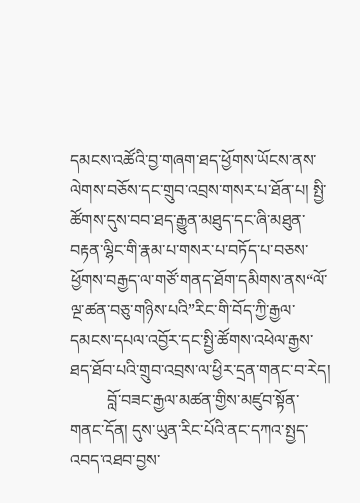དམངས་འཚོའི་བྱ་གཞག་ཐད་ཕྱོགས་ཡོངས་ནས་ལེགས་བཅོས་དང་གྲུབ་འབྲས་གསར་པ་ཐོན་པ། སྤྱི་ཚོགས་དུས་བབ་ཐད་རྒྱུན་མཐུད་དང་ཞི་མཐུན་བརྟན་ལྷིང་གི་རྣམ་པ་གསར་པ་བཏོད་པ་བཅས་ཕྱོགས་བརྒྱད་ལ་གཙོ་གནད་ཐོག་དམིགས་ནས“ལོ་ལྔ་ཚན་བཅུ་གཉིས་པའི”རིང་གི་བོད་ཀྱི་རྒྱལ་དམངས་དཔལ་འབྱོར་དང་སྤྱི་ཚོགས་འཕེལ་རྒྱས་ཐད་ཐོབ་པའི་གྲུབ་འབྲས་ལ་ཕྱིར་དྲན་གནང་བ་རེད།
         བློ་བཟང་རྒྱལ་མཚན་གྱིས་མཛུབ་སྟོན་གནང་དོན། དུས་ཡུན་རིང་པོའི་ནང་དཀའ་སྤྱད་འབད་འཐབ་བྱས་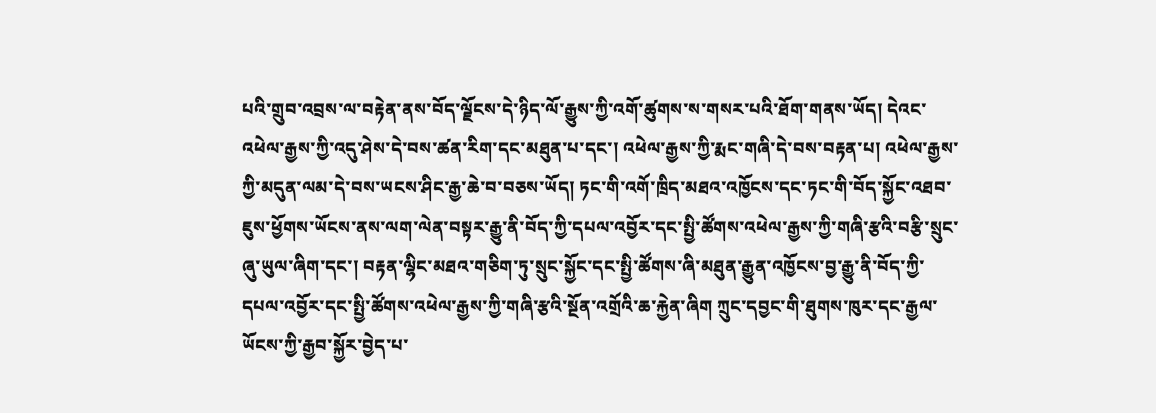པའི་གྲུབ་འབྲས་ལ་བརྟེན་ནས་བོད་ལྗོངས་དེ་ཉིད་ལོ་རྒྱུས་ཀྱི་འགོ་ཚུགས་ས་གསར་པའི་ཐོག་གནས་ཡོད། དེའང་འཕེལ་རྒྱས་ཀྱི་འདུ་ཤེས་དེ་བས་ཚན་རིག་དང་མཐུན་པ་དང་། འཕེལ་རྒྱས་ཀྱི་རྨང་གཞི་དེ་བས་བརྟན་པ། འཕེལ་རྒྱས་ཀྱི་མདུན་ལམ་དེ་བས་ཡངས་ཤིང་རྒྱ་ཆེ་བ་བཅས་ཡོད། ཏང་གི་འགོ་ཁྲིད་མཐའ་འཁྱོངས་དང་ཏང་གི་བོད་སྐྱོང་འཐབ་ཇུས་ཕྱོགས་ཡོངས་ནས་ལག་ལེན་བསྟར་རྒྱུ་ནི་བོད་ཀྱི་དཔལ་འབྱོར་དང་སྤྱི་ཚོགས་འཕེལ་རྒྱས་ཀྱི་གཞི་རྩའི་བརྩི་སྲུང་ཞུ་ཡུལ་ཞིག་དང་། བརྟན་ལྷིང་མཐའ་གཅིག་ཏུ་སྲུང་སྐྱོང་དང་སྤྱི་ཚོགས་ཞི་མཐུན་རྒྱུན་འཁྱོངས་བྱ་རྒྱུ་ནི་བོད་ཀྱི་དཔལ་འབྱོར་དང་སྤྱི་ཚོགས་འཕེལ་རྒྱས་ཀྱི་གཞི་རྩའི་སྔོན་འགྲོའི་ཆ་རྐྱེན་ཞིག ཀྲུང་དབྱང་གི་ཐུགས་ཁུར་དང་རྒྱལ་ཡོངས་ཀྱི་རྒྱབ་སྐྱོར་བྱེད་པ་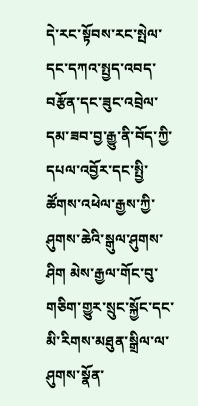དེ་རང་སྟོབས་རང་སྤེལ་དང་དཀའ་སྤྱད་འབད་བརྩོན་དང་ཟུང་འབྲེལ་དམ་ཟབ་བྱ་རྒྱུ་ནི་བོད་ཀྱི་དཔལ་འབྱོར་དང་སྤྱི་ཚོགས་འཕེལ་རྒྱས་ཀྱི་ཤུགས་ཆེའི་སྒུལ་ཤུགས་ཤིག མེས་རྒྱལ་གོང་བུ་གཅིག་གྱུར་སྲུང་སྐྱོང་དང་མི་རིགས་མཐུན་སྒྲིལ་ལ་ཤུགས་སྣོན་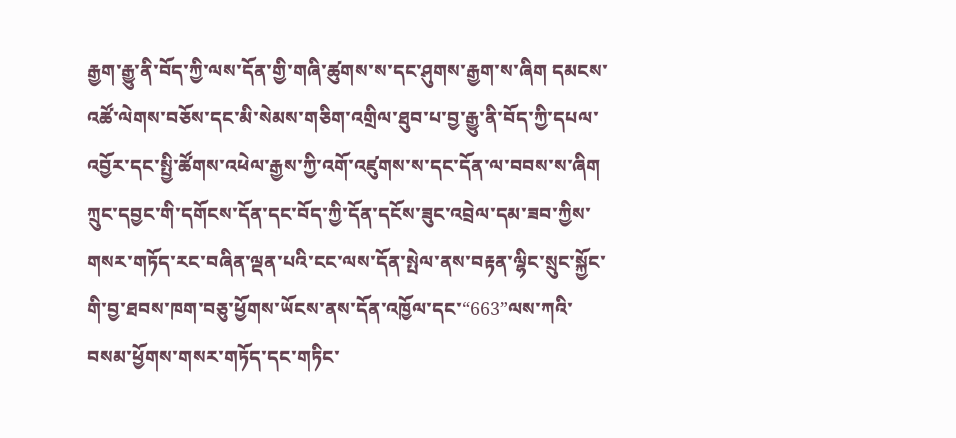རྒྱག་རྒྱུ་ནི་བོད་ཀྱི་ལས་དོན་གྱི་གཞི་ཚུགས་ས་དང་ཤུགས་རྒྱག་ས་ཞིག དམངས་འཚོ་ལེགས་བཅོས་དང་མི་སེམས་གཅིག་འགྲིལ་ཐུབ་པ་བྱ་རྒྱུ་ནི་བོད་ཀྱི་དཔལ་འབྱོར་དང་སྤྱི་ཚོགས་འཕེལ་རྒྱས་ཀྱི་འགོ་འཛུགས་ས་དང་དོན་ལ་བབས་ས་ཞིག ཀྲུང་དབྱང་གི་དགོངས་དོན་དང་བོད་ཀྱི་དོན་དངོས་ཟུང་འབྲེལ་དམ་ཟབ་ཀྱིས་གསར་གཏོད་རང་བཞིན་ལྡན་པའི་ངང་ལས་དོན་སྤེལ་ནས་བརྟན་ལྷིང་སྲུང་སྐྱོང་གི་བྱ་ཐབས་ཁག་བཅུ་ཕྱོགས་ཡོངས་ནས་དོན་འཁྱོལ་དང་“663”ལས་ཀའི་བསམ་ཕྱོགས་གསར་གཏོད་དང་གཏིང་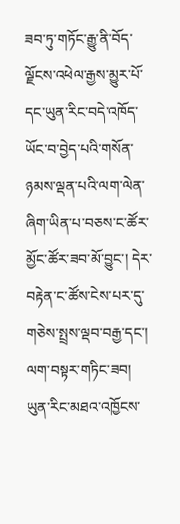ཟབ་ཏུ་གཏོང་རྒྱུ་ནི་བོད་ལྗོངས་འཕེལ་རྒྱས་མྱུར་པོ་དང་ཡུན་རིང་བདེ་འཁོད་ཡོང་བ་བྱེད་པའི་གསོན་ཉམས་ལྡན་པའི་ལག་ལེན་ཞིག་ཡིན་པ་བཅས་ང་ཚོར་མྱོང་ཚོར་ཟབ་མོ་བྱུང་། དེར་བརྟེན་ང་ཚོས་ངེས་པར་དུ་གཅེས་སྤྲས་ལྡབ་བརྒྱ་དང་། ལག་བསྟར་གཏིང་ཟབ། ཡུན་རིང་མཐའ་འཁྱོངས་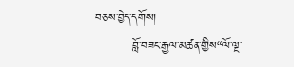བཅས་བྱེད་དགོས།
         བློ་བཟང་རྒྱལ་མཚན་གྱིས“ལོ་ལྔ་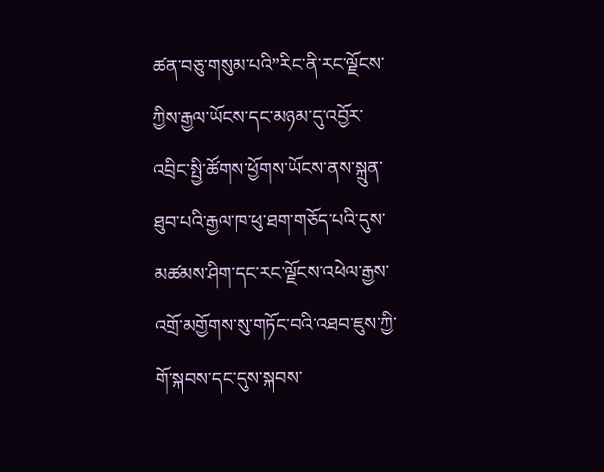ཚན་བཅུ་གསུམ་པའི”རིང་ནི་རང་ལྗོངས་ཀྱིས་རྒྱལ་ཡོངས་དང་མཉམ་དུ་འབྱོར་འབྲིང་སྤྱི་ཚོགས་ཕྱོགས་ཡོངས་ནས་སྐྲུན་ཐུབ་པའི་རྒྱལ་ཁ་ཕུ་ཐག་གཅོད་པའི་དུས་མཚམས་ཤིག་དང་རང་ལྗོངས་འཕེལ་རྒྱས་འགྲོ་མགྱོགས་སུ་གཏོང་བའི་འཐབ་ཇུས་ཀྱི་གོ་སྐབས་དང་དུས་སྐབས་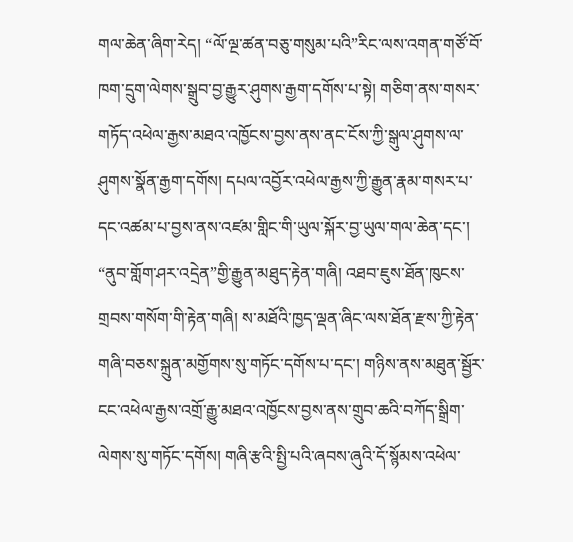གལ་ཆེན་ཞིག་རེད། “ལོ་ལྔ་ཚན་བཅུ་གསུམ་པའི”རིང་ལས་འགན་གཙོ་བོ་ཁག་དྲུག་ལེགས་སྒྲུབ་བྱ་རྒྱུར་ཤུགས་རྒྱག་དགོས་པ་སྟེ། གཅིག་ནས་གསར་གཏོད་འཕེལ་རྒྱས་མཐའ་འཁྱོངས་བྱས་ནས་ནང་ངོས་ཀྱི་སྒུལ་ཤུགས་ལ་ཤུགས་སྣོན་རྒྱག་དགོས། དཔལ་འབྱོར་འཕེལ་རྒྱས་ཀྱི་རྒྱུན་རྣམ་གསར་པ་དང་འཚམ་པ་བྱས་ནས་འཛམ་གླིང་གི་ཡུལ་སྐོར་བྱ་ཡུལ་གལ་ཆེན་དང་། “ནུབ་གློག་ཤར་འདྲེན”གྱི་རྒྱུན་མཐུད་རྟེན་གཞི། འཐབ་ཇུས་ཐོན་ཁུངས་གྲབས་གསོག་གི་རྟེན་གཞི། ས་མཐོའི་ཁྱད་ལྡན་ཞིང་ལས་ཐོན་རྫས་ཀྱི་རྟེན་གཞི་བཅས་སྐྲུན་མགྱོགས་སུ་གཏོང་དགོས་པ་དང་། གཉིས་ནས་མཐུན་སྦྱོར་ངང་འཕེལ་རྒྱས་འགྲོ་རྒྱུ་མཐའ་འཁྱོངས་བྱས་ནས་གྲུབ་ཆའི་བཀོད་སྒྲིག་ལེགས་སུ་གཏོང་དགོས། གཞི་རྩའི་སྤྱི་པའི་ཞབས་ཞུའི་དོ་སྙོམས་འཕེལ་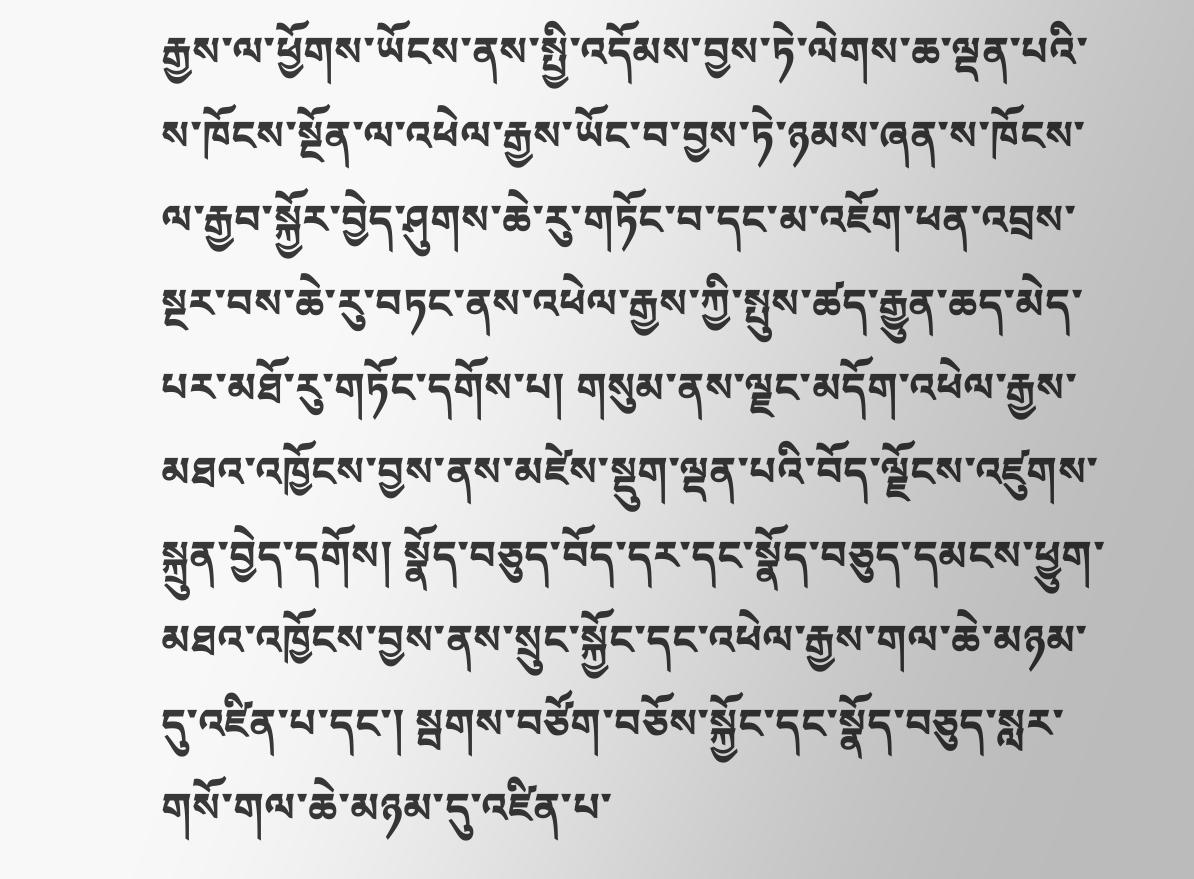རྒྱས་ལ་ཕྱོགས་ཡོངས་ནས་སྤྱི་འདོམས་བྱས་ཏེ་ལེགས་ཆ་ལྡན་པའི་ས་ཁོངས་སྔོན་ལ་འཕེལ་རྒྱས་ཡོང་བ་བྱས་ཏེ་ཉམས་ཞན་ས་ཁོངས་ལ་རྒྱབ་སྐྱོར་བྱེད་ཤུགས་ཆེ་རུ་གཏོང་བ་དང་མ་འཇོག་ཕན་འབྲས་སྔར་བས་ཆེ་རུ་བཏང་ནས་འཕེལ་རྒྱས་ཀྱི་སྤུས་ཚད་རྒྱུན་ཆད་མེད་པར་མཐོ་རུ་གཏོང་དགོས་པ། གསུམ་ནས་ལྗང་མདོག་འཕེལ་རྒྱས་མཐའ་འཁྱོངས་བྱས་ནས་མཛེས་སྡུག་ལྡན་པའི་བོད་ལྗོངས་འཛུགས་སྐྲུན་བྱེད་དགོས། སྣོད་བཅུད་བོད་དར་དང་སྣོད་བཅུད་དམངས་ཕྱུག་མཐའ་འཁྱོངས་བྱས་ནས་སྲུང་སྐྱོང་དང་འཕེལ་རྒྱས་གལ་ཆེ་མཉམ་དུ་འཛིན་པ་དང་། སྦགས་བཙོག་བཅོས་སྐྱོང་དང་སྣོད་བཅུད་སླར་གསོ་གལ་ཆེ་མཉམ་དུ་འཛིན་པ་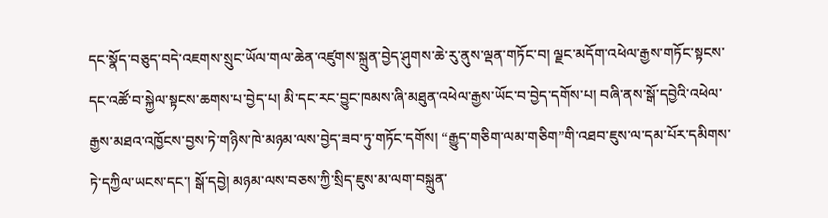དང་སྣོད་བཅུད་བདེ་འཇགས་སྲུང་ཡོལ་གལ་ཆེན་འཛུགས་སྐྲུན་བྱེད་ཤུགས་ཆེ་རུ་ནུས་ལྡན་གཏོང་བ། ལྗང་མདོག་འཕེལ་རྒྱས་གཏོང་སྟངས་དང་འཚོ་བ་སྐྱེལ་སྟངས་ཆགས་པ་བྱེད་པ། མི་དང་རང་བྱུང་ཁམས་ཞི་མཐུན་འཕེལ་རྒྱས་ཡོང་བ་བྱེད་དགོས་པ། བཞི་ནས་སྒོ་དབྱེའི་འཕེལ་རྒྱས་མཐའ་འཁྱོངས་བྱས་ཏེ་གཉིས་ཁེ་མཉམ་ལས་བྱེད་ཟབ་ཏུ་གཏོང་དགོས། “རྒྱུད་གཅིག་ལམ་གཅིག”གི་འཐབ་ཇུས་ལ་དམ་པོར་དམིགས་ཏེ་དཀྱིལ་ཡངས་དང་། སྒོ་དབྱེ། མཉམ་ལས་བཅས་ཀྱི་སྲིད་ཇུས་མ་ལག་བསྐྲུན་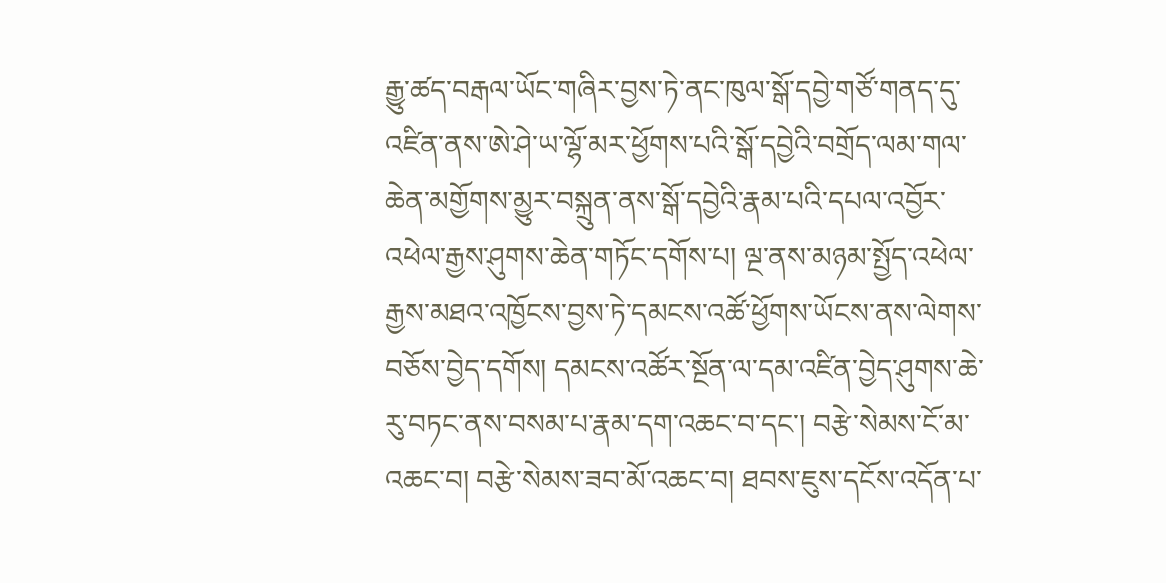རྒྱུ་ཚད་བརྒལ་ཡོང་གཞིར་བྱས་ཏེ་ནང་ཁུལ་སྒོ་དབྱེ་གཙོ་གནད་དུ་འཛིན་ནས་ཨེ་ཤེ་ཡ་ལྷོ་མར་ཕྱོགས་པའི་སྒོ་དབྱེའི་བགྲོད་ལམ་གལ་ཆེན་མགྱོགས་མྱུར་བསྐྲུན་ནས་སྒོ་དབྱེའི་རྣམ་པའི་དཔལ་འབྱོར་འཕེལ་རྒྱས་ཤུགས་ཆེན་གཏོང་དགོས་པ། ལྔ་ནས་མཉམ་སྤྱོད་འཕེལ་རྒྱས་མཐའ་འཁྱོངས་བྱས་ཏེ་དམངས་འཚོ་ཕྱོགས་ཡོངས་ནས་ལེགས་བཅོས་བྱེད་དགོས། དམངས་འཚོར་སྔོན་ལ་དམ་འཛིན་བྱེད་ཤུགས་ཆེ་རུ་བཏང་ནས་བསམ་པ་རྣམ་དག་འཆང་བ་དང་། བརྩེ་སེམས་ངོ་མ་འཆང་བ། བརྩེ་སེམས་ཟབ་མོ་འཆང་བ། ཐབས་ཇུས་དངོས་འདོན་པ་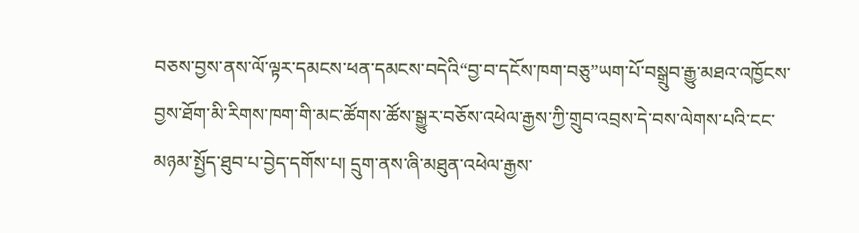བཅས་བྱས་ནས་ལོ་ལྟར་དམངས་ཕན་དམངས་བདེའི“བྱ་བ་དངོས་ཁག་བཅུ”ཡག་པོ་བསྒྲུབ་རྒྱུ་མཐའ་འཁྱོངས་བྱས་ཐོག་མི་རིགས་ཁག་གི་མང་ཚོགས་ཚོས་སྒྱུར་བཅོས་འཕེལ་རྒྱས་ཀྱི་གྲུབ་འབྲས་དེ་བས་ལེགས་པའི་ངང་མཉམ་སྤྱོད་ཐུབ་པ་བྱེད་དགོས་པ། དྲུག་ནས་ཞི་མཐུན་འཕེལ་རྒྱས་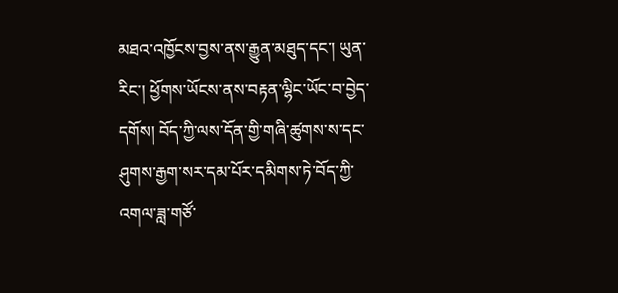མཐའ་འཁྱོངས་བྱས་ནས་རྒྱུན་མཐུད་དང་། ཡུན་རིང་། ཕྱོགས་ཡོངས་ནས་བརྟན་ལྷིང་ཡོང་བ་བྱེད་དགོས། བོད་ཀྱི་ལས་དོན་གྱི་གཞི་ཚུགས་ས་དང་ཤུགས་རྒྱག་སར་དམ་པོར་དམིགས་ཏེ་བོད་ཀྱི་འགལ་ཟླ་གཙོ་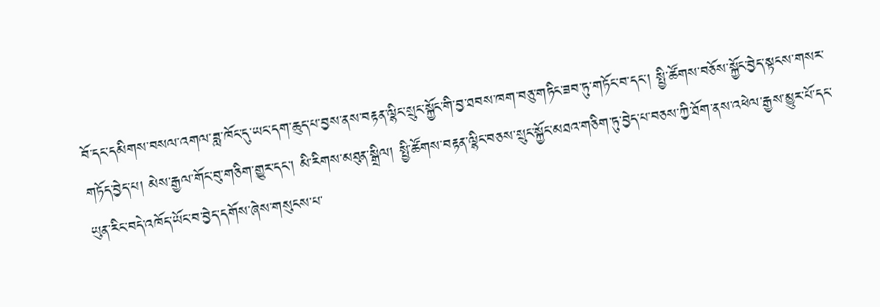བོ་དང་དམིགས་བསལ་འགལ་ཟླ་ཁོང་དུ་ཡང་དག་ཆུད་པ་བྱས་ནས་བརྟན་ལྷིང་སྲུང་སྐྱོང་གི་བྱ་ཐབས་ཁག་བཅུ་གཏིང་ཟབ་ཏུ་གཏོང་བ་དང་། སྤྱི་ཚོགས་བཅོས་སྐྱོང་བྱེད་སྟངས་གསར་གཏོད་བྱེད་པ། མེས་རྒྱལ་གོང་བུ་གཅིག་གྱུར་དང་། མི་རིགས་མཐུན་སྒྲིལ། སྤྱི་ཚོགས་བརྟན་ལྷིང་བཅས་སྲུང་སྐྱོང་མཐའ་གཅིག་ཏུ་བྱེད་པ་བཅས་ཀྱི་ཐོག་ནས་འཕེལ་རྒྱས་མྱུར་པོ་དང་ཡུན་རིང་བདེ་འཁོད་ཡོང་བ་བྱེད་དགོས་ཞེས་གསུངས་པ་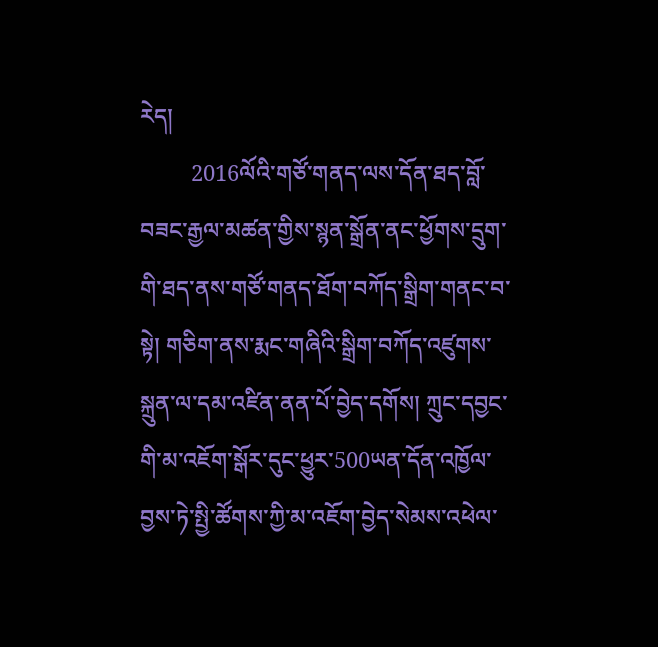རེད།
         2016ལོའི་གཙོ་གནད་ལས་དོན་ཐད་བློ་བཟང་རྒྱལ་མཚན་གྱིས་སྙན་སྒྲོན་ནང་ཕྱོགས་དྲུག་གི་ཐད་ནས་གཙོ་གནད་ཐོག་བཀོད་སྒྲིག་གནང་བ་སྟེ། གཅིག་ནས་རྨང་གཞིའི་སྒྲིག་བཀོད་འཛུགས་སྐྲུན་ལ་དམ་འཛིན་ནན་པོ་བྱེད་དགོས། ཀྲུང་དབྱང་གི་མ་འཇོག་སྒོར་དུང་ཕྱུར་500ཡན་དོན་འཁྱོལ་བྱས་ཏེ་སྤྱི་ཚོགས་ཀྱི་མ་འཇོག་བྱེད་སེམས་འཕེལ་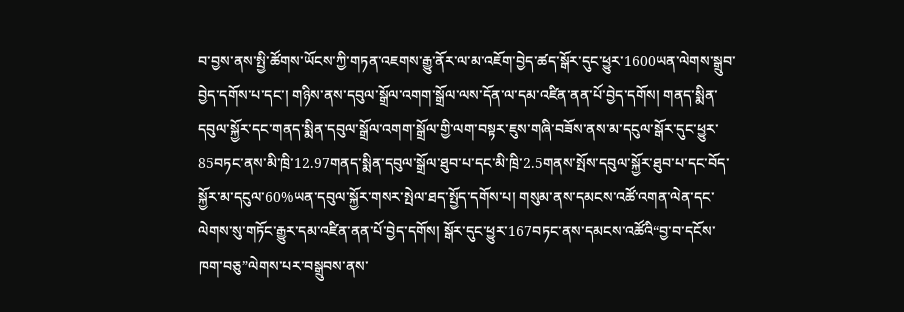བ་བྱས་ནས་སྤྱི་ཚོགས་ཡོངས་ཀྱི་གཏན་འཇགས་རྒྱུ་ནོར་ལ་མ་འཇོག་བྱེད་ཚད་སྒོར་དུང་ཕྱུར་1600ཡན་ལེགས་སྒྲུབ་བྱེད་དགོས་པ་དང་། གཉིས་ནས་དབུལ་སྒྲོལ་འགག་སྒྲོལ་ལས་དོན་ལ་དམ་འཛིན་ནན་པོ་བྱེད་དགོས། གནད་སྨིན་དབུལ་སྐྱོར་དང་གནད་སྨིན་དབུལ་སྒྲོལ་འགག་སྒྲོལ་གྱི་ལག་བསྟར་ཇུས་གཞི་བཟོས་ནས་མ་དངུལ་སྒོར་དུང་ཕྱུར་85བཏང་ནས་མི་ཁྲི་12.97གནད་སྨིན་དབུལ་སྒྲོལ་ཐུབ་པ་དང་མི་ཁྲི་2.5གནས་སྤོས་དབུལ་སྐྱོར་ཐུབ་པ་དང་བོད་སྐྱོར་མ་དངུལ་60%ཡན་དབུལ་སྐྱོར་གསར་སྤེལ་ཐད་སྤྱོད་དགོས་པ། གསུམ་ནས་དམངས་འཚོ་འགན་ལེན་དང་ལེགས་སུ་གཏོང་རྒྱུར་དམ་འཛིན་ནན་པོ་བྱེད་དགོས། སྒོར་དུང་ཕྱུར་167བཏང་ནས་དམངས་འཚོའི“བྱ་བ་དངོས་ཁག་བཅུ”ལེགས་པར་བསྒྲུབས་ནས་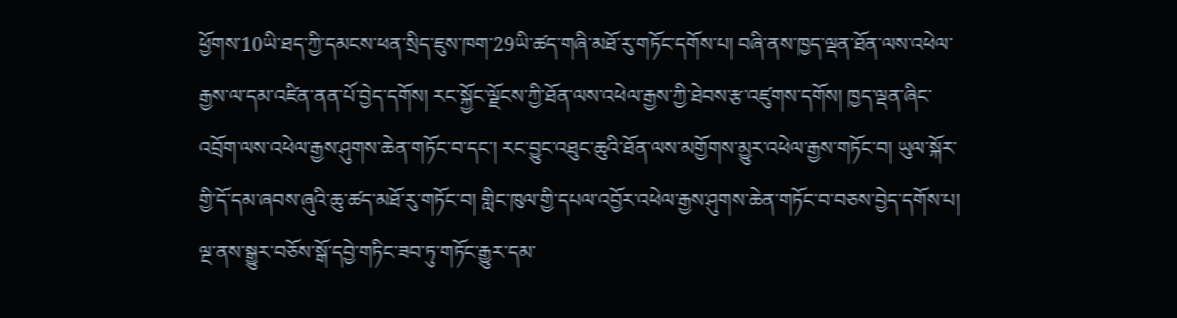ཕྱོགས་10ཡི་ཐད་ཀྱི་དམངས་ཕན་སྲིད་ཇུས་ཁག་29ཡི་ཚད་གཞི་མཐོ་རུ་གཏོང་དགོས་པ། བཞི་ནས་ཁྱད་ལྡན་ཐོན་ལས་འཕེལ་རྒྱས་ལ་དམ་འཛིན་ནན་པོ་བྱེད་དགོས། རང་སྐྱོང་ལྗོངས་ཀྱི་ཐོན་ལས་འཕེལ་རྒྱས་ཀྱི་ཐེབས་རྩ་འཛུགས་དགོས། ཁྱད་ལྡན་ཞིང་འབྲོག་ལས་འཕེལ་རྒྱས་ཤུགས་ཆེན་གཏོང་བ་དང་། རང་བྱུང་འཐུང་ཆུའི་ཐོན་ལས་མགྱོགས་མྱུར་འཕེལ་རྒྱས་གཏོང་བ། ཡུལ་སྐོར་གྱི་དོ་དམ་ཞབས་ཞུའི་ཆུ་ཚད་མཐོ་རུ་གཏོང་བ། གླིང་ཁུལ་གྱི་དཔལ་འབྱོར་འཕེལ་རྒྱས་ཤུགས་ཆེན་གཏོང་བ་བཅས་བྱེད་དགོས་པ། ལྔ་ནས་སྒྱུར་བཅོས་སྒོ་དབྱེ་གཏིང་ཟབ་ཏུ་གཏོང་རྒྱུར་དམ་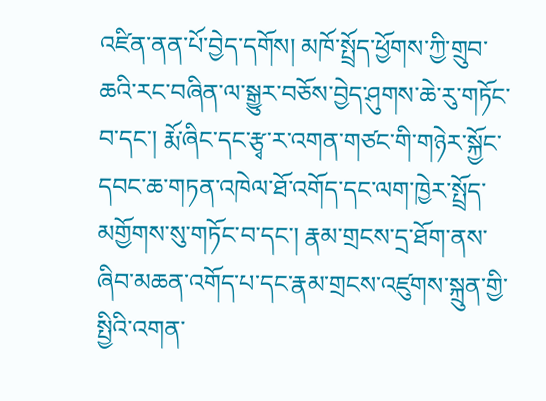འཛིན་ནན་པོ་བྱེད་དགོས། མཁོ་སྤྲོད་ཕྱོགས་ཀྱི་གྲུབ་ཆའི་རང་བཞིན་ལ་སྒྱུར་བཅོས་བྱེད་ཤུགས་ཆེ་རུ་གཏོང་བ་དང་། རྨོ་ཞིང་དང་རྩྭ་ར་འགན་གཙང་གི་གཉེར་སྐྱོང་དབང་ཆ་གཏན་འཁེལ་ཐོ་འགོད་དང་ལག་ཁྱེར་སྤྲོད་མགྱོགས་སུ་གཏོང་བ་དང་། རྣམ་གྲངས་དྲ་ཐོག་ནས་ཞིབ་མཆན་འགོད་པ་དང་རྣམ་གྲངས་འཛུགས་སྐྲུན་གྱི་སྤྱིའི་འགན་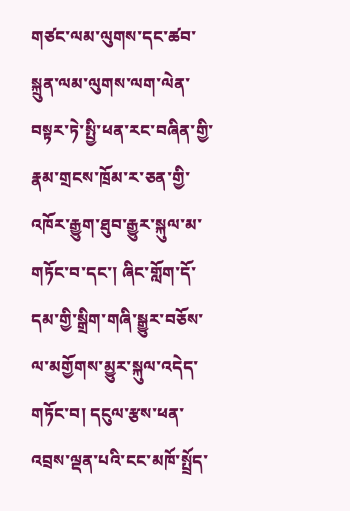གཙང་ལམ་ལུགས་དང་ཚབ་སྐྲུན་ལམ་ལུགས་ལག་ལེན་བསྟར་ཏེ་སྤྱི་ཕན་རང་བཞིན་གྱི་རྣམ་གྲངས་ཁྲོམ་ར་ཅན་གྱི་འཁོར་རྒྱུག་ཐུབ་རྒྱུར་སྐུལ་མ་གཏོང་བ་དང་། ཞིང་གློག་དོ་དམ་གྱི་སྒྲིག་གཞི་སྒྱུར་བཅོས་ལ་མགྱོགས་མྱུར་སྐུལ་འདེད་གཏོང་བ། དངུལ་རྩས་ཕན་འབྲས་ལྡན་པའི་ངང་མཁོ་སྤྲོད་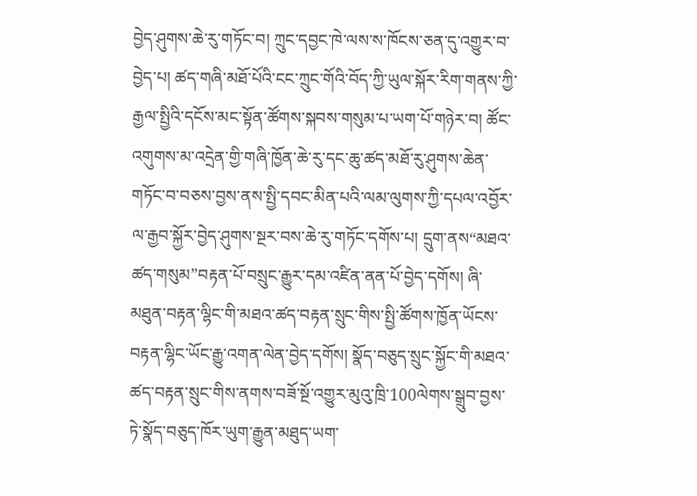བྱེད་ཤུགས་ཆེ་རུ་གཏོང་བ། ཀྲུང་དབྱང་ཁེ་ལས་ས་ཁོངས་ཅན་དུ་འགྱུར་བ་བྱེད་པ། ཚད་གཞི་མཐོ་པོའི་ངང་ཀྲུང་གོའི་བོད་ཀྱི་ཡུལ་སྐོར་རིག་གནས་ཀྱི་རྒྱལ་སྤྱིའི་དངོས་མང་སྟོན་ཚོགས་སྐབས་གསུམ་པ་ཡག་པོ་གཉེར་བ། ཚོང་འགུགས་མ་འདྲེན་གྱི་གཞི་ཁྱོན་ཆེ་རུ་དང་ཆུ་ཚད་མཐོ་རུ་ཤུགས་ཆེན་གཏོང་བ་བཅས་བྱས་ནས་སྤྱི་དབང་མིན་པའི་ལམ་ལུགས་ཀྱི་དཔལ་འབྱོར་ལ་རྒྱབ་སྐྱོར་བྱེད་ཤུགས་སྔར་བས་ཆེ་རུ་གཏོང་དགོས་པ། དྲུག་ནས“མཐའ་ཚད་གསུམ”བརྟན་པོ་བསྲུང་རྒྱུར་དམ་འཛིན་ནན་པོ་བྱེད་དགོས། ཞི་མཐུན་བརྟན་ལྷིང་གི་མཐའ་ཚད་བརྟན་སྲུང་གིས་སྤྱི་ཚོགས་ཁྱོན་ཡོངས་བརྟན་ལྷིང་ཡོང་རྒྱུ་འགན་ལེན་བྱེད་དགོས། སྣོད་བཅུད་སྲུང་སྐྱོང་གི་མཐའ་ཚད་བརྟན་སྲུང་གིས་ནགས་བཟོ་སྔོ་འགྱུར་མུའུ་ཁྲི་100ལེགས་སྒྲུབ་བྱས་ཏེ་སྣོད་བཅུད་ཁོར་ཡུག་རྒྱུན་མཐུད་ཡག་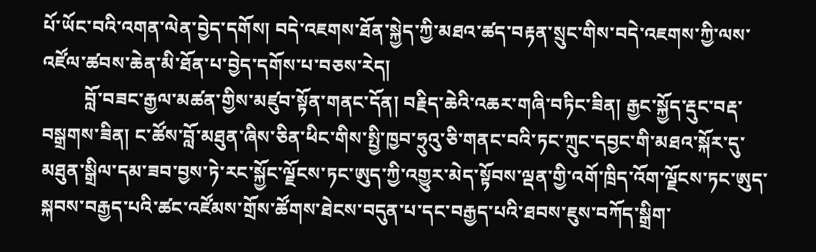པོ་ཡོང་བའི་འགན་ལེན་བྱེད་དགོས། བདེ་འཇགས་ཐོན་སྐྱེད་ཀྱི་མཐའ་ཚད་བརྟན་སྲུང་གིས་བདེ་འཇགས་ཀྱི་ལས་འཛོལ་ཚབས་ཆེན་མི་ཐོན་པ་བྱེད་དགོས་པ་བཅས་རེད།
         བློ་བཟང་རྒྱལ་མཚན་གྱིས་མཛུབ་སྟོན་གནང་དོན། བརྗིད་ཆེའི་འཆར་གཞི་བཏིང་ཟིན། རྒྱང་སྐྱོད་རྡུང་བརྡ་བསྒྲགས་ཟིན། ང་ཚོས་བློ་མཐུན་ཞིས་ཅིན་ཕིང་གིས་སྤྱི་ཁྱབ་ཧྲུའུ་ཅི་གནང་བའི་ཏང་ཀྲུང་དབྱང་གི་མཐའ་སྐོར་དུ་མཐུན་སྒྲིལ་དམ་ཟབ་བྱས་ཏེ་རང་སྐྱོང་ལྗོངས་ཏང་ཨུད་ཀྱི་འགྱུར་མེད་སྟོབས་ལྡན་གྱི་འགོ་ཁྲིད་འོག་ལྗོངས་ཏང་ཨུད་སྐབས་བརྒྱད་པའི་ཚང་འཛོམས་གྲོས་ཚོགས་ཐེངས་བདུན་པ་དང་བརྒྱད་པའི་ཐབས་ཇུས་བཀོད་སྒྲིག་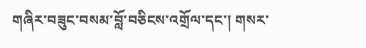གཞིར་བཟུང་བསམ་བློ་བཅིངས་འགྲོལ་དང་། གསར་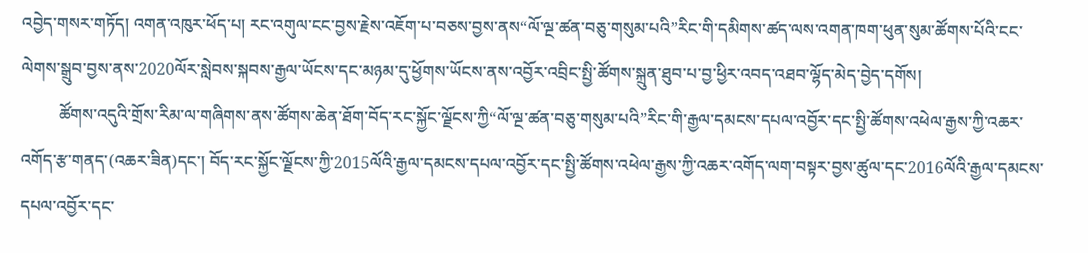འབྱེད་གསར་གཏོད། འགན་འཁུར་ཕོད་པ། རང་འགུལ་ངང་བྱས་རྗེས་འཇོག་པ་བཅས་བྱས་ནས“ལོ་ལྔ་ཚན་བཅུ་གསུམ་པའི”རིང་གི་དམིགས་ཚད་ལས་འགན་ཁག་ཕུན་སུམ་ཚོགས་པོའི་ངང་ལེགས་སྒྲུབ་བྱས་ནས་2020ལོར་སླེབས་སྐབས་རྒྱལ་ཡོངས་དང་མཉམ་དུ་ཕྱོགས་ཡོངས་ནས་འབྱོར་འབྲིང་སྤྱི་ཚོགས་སྐྲུན་ཐུབ་པ་བྱ་ཕྱིར་འབད་འཐབ་ལྷོད་མེད་བྱེད་དགོས།
         ཚོགས་འདུའི་གྲོས་རིམ་ལ་གཞིགས་ནས་ཚོགས་ཆེན་ཐོག་བོད་རང་སྐྱོང་ལྗོངས་ཀྱི“ལོ་ལྔ་ཚན་བཅུ་གསུམ་པའི”རིང་གི་རྒྱལ་དམངས་དཔལ་འབྱོར་དང་སྤྱི་ཚོགས་འཕེལ་རྒྱས་ཀྱི་འཆར་འགོད་རྩ་གནད་(འཆར་ཟིན)དང་། བོད་རང་སྐྱོང་ལྗོངས་ཀྱི་2015ལོའི་རྒྱལ་དམངས་དཔལ་འབྱོར་དང་སྤྱི་ཚོགས་འཕེལ་རྒྱས་ཀྱི་འཆར་འགོད་ལག་བསྟར་བྱས་ཚུལ་དང་2016ལོའི་རྒྱལ་དམངས་དཔལ་འབྱོར་དང་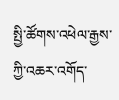སྤྱི་ཚོགས་འཕེལ་རྒྱས་ཀྱི་འཆར་འགོད་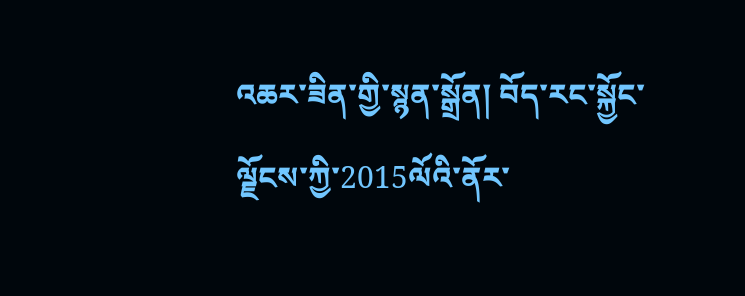འཆར་ཟིན་གྱི་སྙན་སྒྲོན། བོད་རང་སྐྱོང་ལྗོངས་ཀྱི་2015ལོའི་ནོར་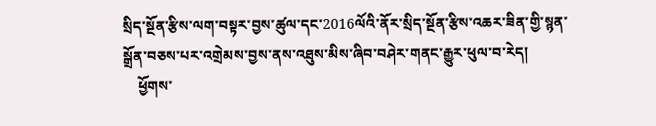སྲིད་སྔོན་རྩིས་ལག་བསྟར་བྱས་ཚུལ་དང་2016ལོའི་ནོར་སྲིད་སྔོན་རྩིས་འཆར་ཟིན་གྱི་སྙན་སྒྲོན་བཅས་པར་འགྲེམས་བྱས་ནས་འཐུས་མིས་ཞིབ་བཤེར་གནང་རྒྱུར་ཕུལ་བ་རེད།
    ཕྱོགས་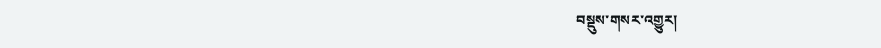བསྡུས་གསར་འགྱུར།